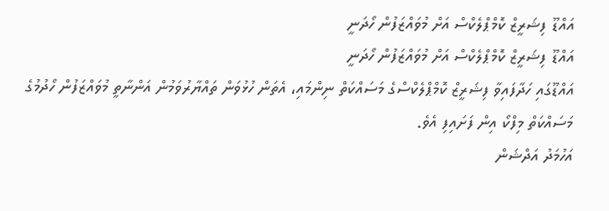އައްޑޫ ފިޝަރީޒް ކޮމްޕްލެކްސް އަށް މުވައްޒަފުން ހޯދަނީ
އައްޑޫ ފިޝަރީޒް ކޮމްޕްލެކްސް އަށް މުވައްޒަފުން ހޯދަނީ
އައްޑޫގައި ހަދާފައިވާ ފިޝަރީޒް ކޮމްޕްލެކްސްގެ މަސައްކަތް ނިންމައި، އެތަން ހުޅުވަން ތައްޔާރުވަމުން އަންނާތީ މުވައްޒަފުން ހޯދުމުގެ މަސައްކަތް މިފްކޯ އިން ފަށައިފި އެވެ.
އަހުމަދު އަދްޝަން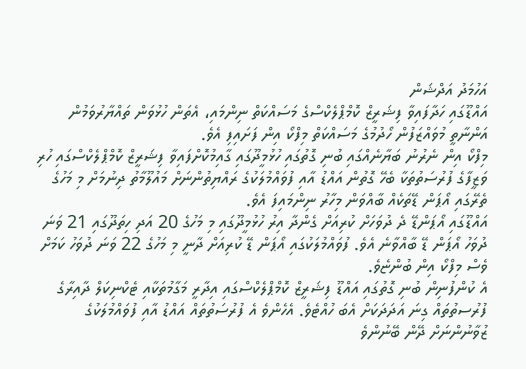އަހުމަދު އަދްޝަން
އައްޑޫގައި ހަދާފައިވާ ފިޝަރީޒް ކޮމްޕްލެކްސްގެ މަސައްކަތް ނިންމައި، އެތަން ހުޅުވަން ތައްޔާރުވަމުން އަންނާތީ މުވައްޒަފުން ހޯދުމުގެ މަސައްކަތް މިފްކޯ އިން ފަށައިފި އެވެ.
މިފްކޯ އިން ނެރުނު ބަޔާނެއްގައި ބުނި ގޮތުގައި ހުޅުމީދޫގައި ގާއިމުކޮށްފައިވާ ފިޝަރީޒް ކޮމްޕްލެކްސްގައި ހުރި ވަޒީފާގެ ފުރުސަތުތަކާ ބެހޭ ގޮތުން އައްޑު އާއި ފުވައްމުލަކުގެ ރައްޔިތުންނަށް މައުލޫމާތު ދިނުމަށް މި މަހުގެ ތެރޭގައި އޯޕަން ޑޭތަކެއް ބާއްވަން މިހާރު ނިންމައިފަ އެވެ.
އައްޑޫގައި އޯޕަންޑޭ ދެ ދުވަހަށް ކުރިއަށް ގެންދާ އިރު ހުޅުމީދޫގައި މި މަހުގެ 20 އަދި ހިތަދޫގައި 21 ވަނަ ދުވަހު އޯޕަން ޑޭ ބާއްވާނެ އެވެ. ފުވައްމުލަކުގައި އޯޕަން ޑޭ ކުރިއަށް ދާނީ މި މަހުގެ 22 ވަނަ ދުވަހު ކަމަށް ވެސް މިފްކޯ އިން ބުންޏެވެ.
އެ ކުންފުނިން ބުނި ގޮތުގައި އައްޑޫ ފިޝަރީޒް ކޮމްޕްލެކްސްގައި އިދާރީ މަގާމުތަކާއި ޓެކްނިކަލް ދާއިރާގެ ފުރުސތުތައް ގިނަ އަދަދަކަށް އެބަ ހުއްޓެވެ. އެހެންވެ އެ ފުރުސަތުތައް އައްޑު އާއި ފުވައްމުލަކުގެ ޒުވާނުންނަށް ދޭން ބޭނުންވެ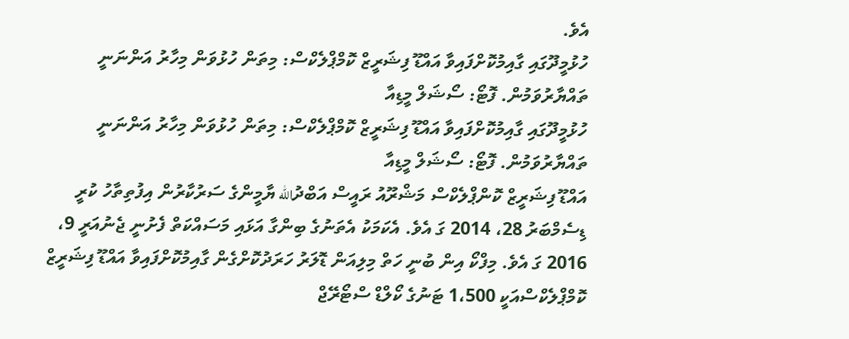އެވެ.
ހުޅުމީދޫގައި ގާއިމުކޮށްފައިވާ އައްޑޫ ފިޝަރީޒް ކޮމްޕްލެކްސް: މިތަން ހުޅުވަން މިހާރު އަންނަނީ ތައްޔާރުވަމުން. ފޮޓޯ: ސޯޝަލް މީޑިއާ
ހުޅުމީދޫގައި ގާއިމުކޮށްފައިވާ އައްޑޫ ފިޝަރީޒް ކޮމްޕްލެކްސް: މިތަން ހުޅުވަން މިހާރު އަންނަނީ ތައްޔާރުވަމުން. ފޮޓޯ: ސޯޝަލް މީޑިއާ
އައްޑޫ ފިޝަރީޒް ކޮންޕްލެކްސް މަޝްރޫއު ރައީސް އަބްދުالله ޔާމީންގެ ސަރުކާރުން އިފުތިތާހު ކުރީ ޑިސެމްބަރު 28، 2014 ގަ އެވެ. އެކަމަކު އެތަނުގެ ބިންގާ އަޅައި މަސައްކަތް ފެށުނީ ޖެނުއަރީ 9، 2016 ގަ އެވެ. މިފްކޯ އިން ބުނީ ހަތް މިލިއަން ޑޮލަރު ހަރަދުކޮށްގެން ގާއިމުކޮށްފައިވާ އައްޑޫ ފިޝަރީޒް ކޮމްޕްލެކްސްއަކީ 1،500 ޓަނުގެ ކޯލްޑް ސްޓޯރޭޖް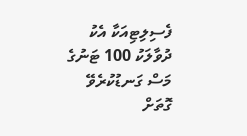ފެސިލިޓިއަކާ އެކު ދުވާލަކު 100 ޓަނުގެ މަސް ގަނޑުކުރެވޭ ގޮތަށް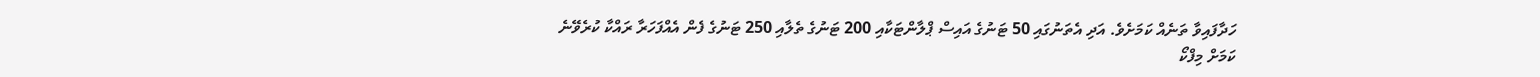ހަދާފައިވާ ތަނެއް ކަމަށެވެ. އަދި އެތަނުގައި 50 ޓަނުގެ އައިސް ޕްލާންޓަކާއި 200 ޓަނުގެ ތެލާއި 250 ޓަނުގެ ފެން އެއްފަހަރާ ރައްކާ ކުރެވޭނެ ކަމަށް މިފްކޯ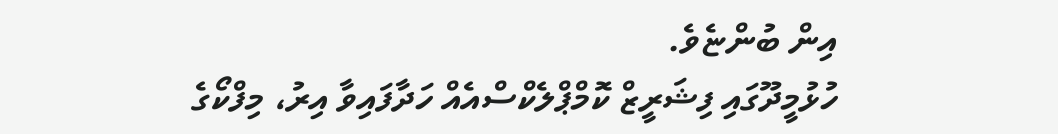އިން ބުންޏެވެ.
ހުޅުމީދޫގައި ފިޝަރީޒް ކޮމްޕްލެކްސްއެއް ހަދާފައިވާ އިރު، މިފްކޯގެ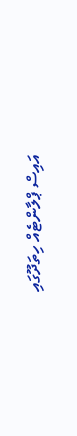އައިސް ޕްލާންޓެއް ހިތަދޫގައި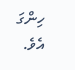ހިންގަ އެވެ.